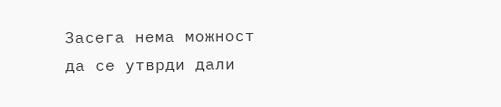Засега нема можност да се утврди дали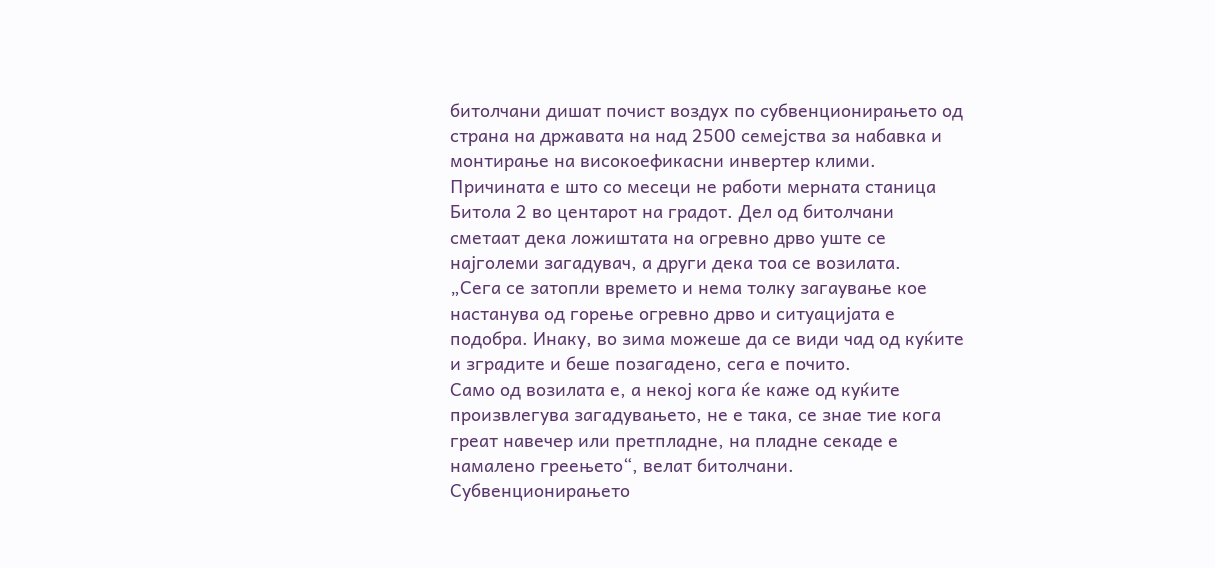битолчани дишат почист воздух по субвенционирањето од страна на државата на над 2500 семејства за набавка и монтирање на високоефикасни инвертер клими. Причината е што со месеци не работи мерната станица Битола 2 во центарот на градот. Дел од битолчани сметаат дека ложиштата на огревно дрво уште се најголеми загадувач, а други дека тоа се возилата.
„Сега се затопли времето и нема толку загаување кое настанува од горење огревно дрво и ситуацијата е подобра. Инаку, во зима можеше да се види чад од куќите и зградите и беше позагадено, сега е почито.
Само од возилата е, а некој кога ќе каже од куќите произвлегува загадувањето, не е така, се знае тие кога греат навечер или претпладне, на пладне секаде е намалено греењето“, велат битолчани.
Субвенционирањето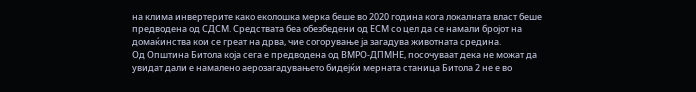на клима инвертерите како еколошка мерка беше во 2020 година кога локалната власт беше предводена од СДСМ. Средствата беа обезбедени од ЕСМ со цел да се намали бројот на домаќинства кои се греат на дрва, чие согорување ја загадува животната средина.
Од Општина Битола која сега е предводена од ВМРО-ДПМНЕ, посочуваат дека не можат да увидат дали е намалено аерозагадувањето бидејќи мерната станица Битола 2 не е во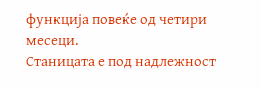функција повеќе од четири месеци.
Станицата е под надлежност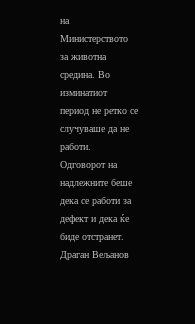на Министерството за животна средина. Во изминатиот период не ретко се случуваше да не работи. Одговорот на надлежните беше дека се работи за дефект и дека ќе биде отстранет.
Драган Вељанов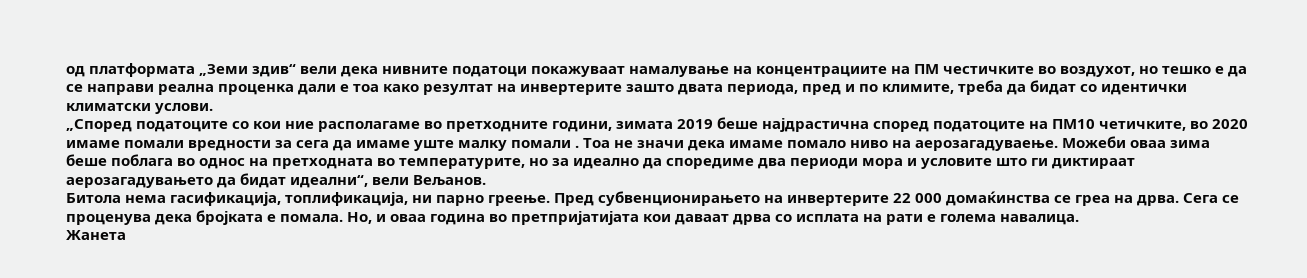од платформата „Земи здив“ вели дека нивните податоци покажуваат намалување на концентрациите на ПМ честичките во воздухот, но тешко е да се направи реална проценка дали е тоа како резултат на инвертерите зашто двата периода, пред и по климите, треба да бидат со идентички климатски услови.
„Според податоците со кои ние располагаме во претходните години, зимата 2019 беше најдрастична според податоците на ПМ10 четичките, во 2020 имаме помали вредности за сега да имаме уште малку помали . Тоа не значи дека имаме помало ниво на аерозагадуваење. Можеби оваа зима беше поблага во однос на претходната во температурите, но за идеално да споредиме два периоди мора и условите што ги диктираат аерозагадувањето да бидат идеални“, вели Вељанов.
Битола нема гасификација, топлификација, ни парно греење. Пред субвенционирањето на инвертерите 22 000 домаќинства се греа на дрва. Сега се проценува дека бројката е помала. Но, и оваа година во претпријатијата кои даваат дрва со исплата на рати е голема навалица.
Жанета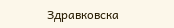Здравковска